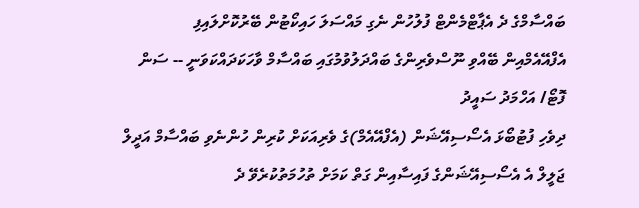ބައްސާމްގެ ދެ އެޕާޓްމެންޓް ފުލުހުން ނެގި މައްސަލަ ހައިކޯޓުން ބޭރުކޮށްލައިފި
އެފްއޭއެމްއިން ބޭއްވި ނޫސްވެރިންގެ ބައްދަލުވުމުގައި ބައްސާމް ވާހަކަދައްކަވަނީ -- ސަން ފޮޓޯ/ އަހްމަދު ސައީދު
ދިވެހި ފުޓުބޯޅަ އެސޯސިއޭޝަން (އެފްއޭއެމް)ގެ ވެރިއަކަށް ކުރިން ހުންނެވި ބައްސާމް އަދީލް ޖަލީލް އެ އެސޯސިއޭޝަންގެ ފައިސާއިން ގަތް ކަމަށް ތުހުމަތުކުރެވޭ ދެ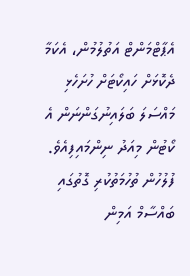އެޕާޓްމަންޓް އަތުލުމުން، އެކަމާ ދެކޮޅަށް ހައިކޯޓަށް ހުށަހެޅި މައްސަލަ ބަލައިނުގަންނަން އެ ކޯޓުން މިއަދު ނިންމައިފިއެވެ.
ފުލުހުން ތުހުމަތުކުރި ގޮތުގައި ބައްސާމް އަމިން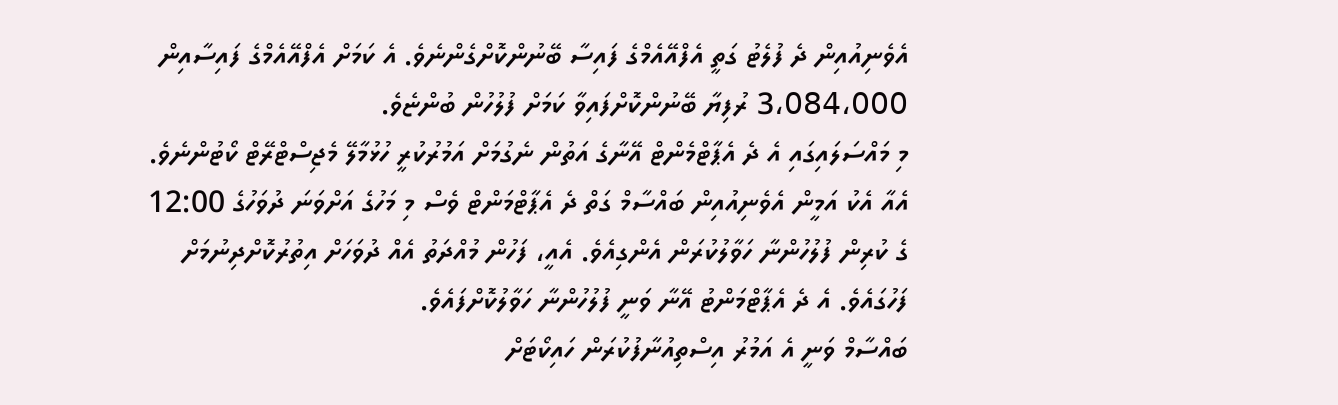އެވެނިއުއިން ދެ ފުލެޓު ގަތީ އެފްއޭއެމްގެ ފައިސާ ބޭނުންކޮށްގެންނެވެ. އެ ކަމަށް އެފްއޭއެމްގެ ފައިސާއިން 3،084،000 ރުފިޔާ ބޭނުންކޮށްފައިވާ ކަމަށް ފުލުހުން ބުންޏެވެ.
މި މައްސަލައިގައި އެ ދެ އެޕާޓްމެންޓް އޭނާގެ އަތުން ނެގުމަށް އަމުރުކުރީ ހުޅުމާލޭ މެޖިސްޓްރޭޓް ކޯޓުންނެވެ.
އެއާ އެކު އަމީން އެވެނިއުއިން ބައްސާމް ގަތް ދެ އެޕާޓްމަންޓް ވެސް މި މަހުގެ އަށްވަނަ ދުވަހުގެ 12:00 ގެ ކުރިން ފުލުހުންނާ ހަވާލުކުރަން އެންގިއެވެ. އެއީ، ފަހުން މުއްދަތު އެއް ދުވަހަށް އިތުރުކޮށްދިނުމަށް ފަހުގައެވެ. އެ ދެ އެޕާޓްމަންޓު އޭނާ ވަނީ ފުލުހުންނާ ހަވާލުކޮށްފައެވެ.
ބައްސާމް ވަނީ އެ އަމުރު އިސްތިއުނާފުކުރަން ހައިކޯޓަށް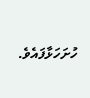ހުށަހަޅާފައެވެ.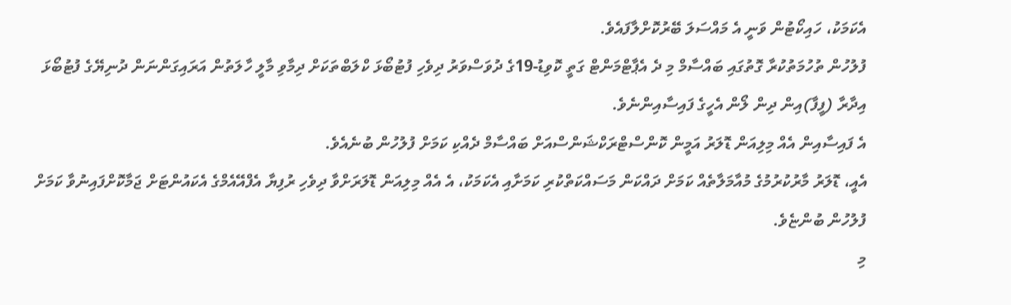އެކަމަކު، ހައިކޯޓުން ވަނީ އެ މައްސަލަ ބޭރުކޮށްލާފައެވެ.
ފުލުހުން ތުހުމަތުކުރާ ގޮތުގައި ބައްސާމް މި ދެ އެޕާޓްމަންޓް ގަތީ ކޮވިޑު-19ގެ ދުވަސްވަރު ދިވެހި ފުޓުބޯޅަ ކްލަބްތަކަށް ދިމާވި މާލީ ހާލަތުން އަރައިގަންނަން ދުނިޔޭގެ ފުޓުބޯޅަ އިދާރާ (ފީފާ)އިން ދިން ލޯން އެހީގެ ފައިސާއިންނެވެ.
އެ ފައިސާއިން އެއް މިލިއަން ޑޮލަރު އަމީން ކޮންސްޓްރަކްޝަންސްއަށް ބައްސާމް ދެއްކި ކަމަށް ފުލުހުން ބުނެއެވެ.
އެއީ، ޑޮލަރު މާރުކުރުމުގެ މުއާމަލާތެއް ކަމަށް ދައްކަން މަސައްކަތްކުރި ކަމަށާއި އެކަމަކު، އެ އެއް މިލިއަން ޑޮލަރަށްވާ ދިވެހި ރުފިޔާ އެފްއޭއެމްގެ އެކައުންޓަށް ޖަމާކޮށްފައިނުވާ ކަމަށް ފުލުހުން ބުންޏެވެ.
މި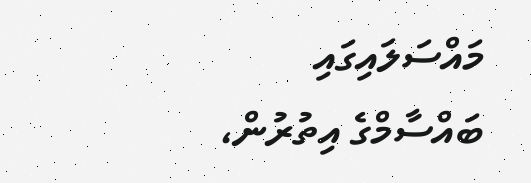މައްސަލައިގައި ބައްސާމްގެ އިތުރުން،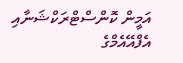އަމީން ކޮންސްޓްރަކްޝަނާއި އެފްއޭއެމްގެ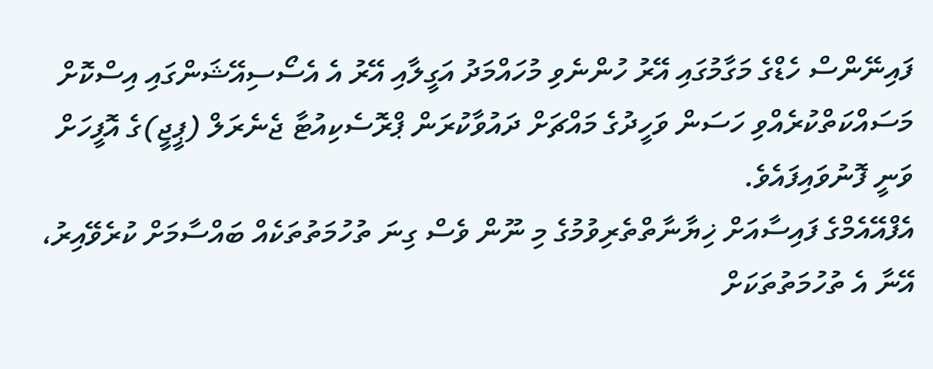ފައިނޭންސް ހެޑްގެ މަގާމުގައި އޭރު ހުންނެވި މުހައްމަދު އަގީލާއި އޭރު އެ އެސޯސިއޭޝަންގައި އިސްކޮށް މަސައްކަތްކުރެއްވި ހަސަން ވަހީދުގެ މައްޗަށް ދައުވާކުރަން ޕްރޮސެކިއުޓާ ޖެނެރަލް (ޕީޖީ)ގެ އޮފީހަށް ވަނީ ފޮނުވައިފައެވެ.
އެފްއޭއެމްގެ ފައިސާއަށް ޚިޔާނާތްތެރިވުމުގެ މި ނޫން ވެސް ގިނަ ތުހުމަތުތަކެއް ބައްސާމަށް ކުރެވޭއިރު، އޭނާ އެ ތުހުމަތުތަކަށް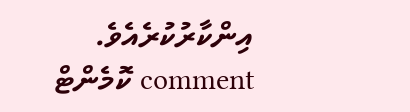އިންކާރުކުރެއެވެ.
comment ކޮމެންޓް